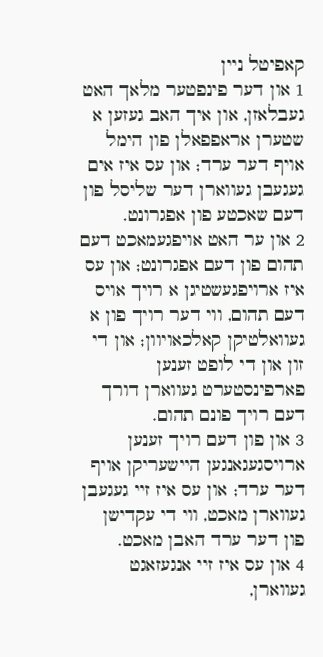קאפיטל ניין
1 און דער פינפטער מלאך האט געבלאזן, און איך האב געזען א שטערן אראפפאלן פון הימל אויף דער ערד; און עס איז אים געגעבן געווארן דער שליסל פון דעם שאכטע פון אפגרונט.
2 און ער האט אויפגעמאכט דעם תהום פון דעם אפגרונט; און עס איז ארויפגעשטיגן א רויך אויס דעם תהום, ווי דער רויך פון א געוואלטיקן קאלכאויוון; און די זון און די לופט זענען פארפינסטערט געווארן דורך דעם רויך פונם תהום.
3 און פון דעם רויך זענען ארויסגעגאנגען היישעריקן אויף דער ערד; און עס איז זיי געגעבן געווארן מאכט, ווי די עקדישן פון דער ערד האבן מאכט.
4 און עס איז זיי אנגעזאגט געווארן,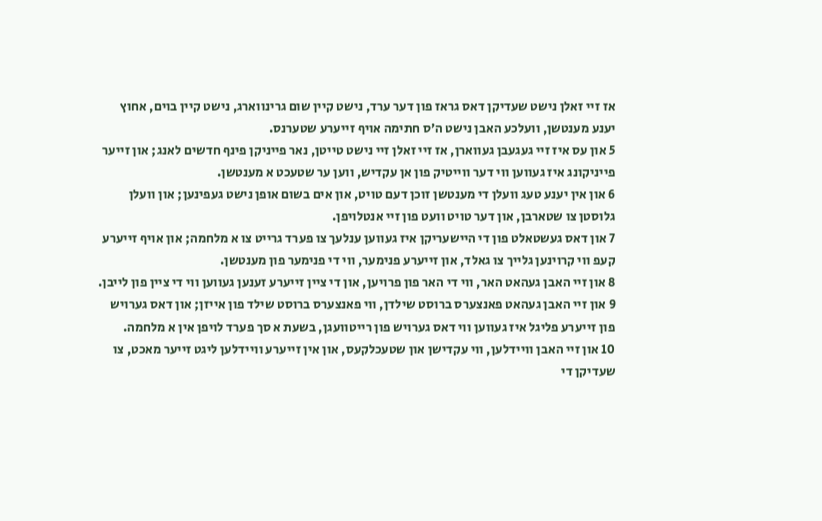אז זיי זאלן נישט שעדיקן דאס גראז פון דער ערד, נישט קיין שום גרינווארג, נישט קיין בוים, אחוץ יענע מענטשן, וועלכע האבן נישט ה׳ס חתימה אויף זייערע שטערנס.
5 און עס איז זיי געגעבן געווארן, אז זיי זאלן זיי נישט טייטן, נאר פייניקן פינף חדשים לאנג; און זייער פייניקונג איז געווען ווי דער ווייטיק פון אן עקדיש, ווען ער שטעכט א מענטשן.
6 און אין יענע טעג וועלן די מענטשן זוכן דעם טויט, און אים בשום אופן נישט געפינען; און וועלן גלוסטן צו שטארבן, און דער טויט וועט פון זיי אנטלויפן.
7 און דאס געשטאלט פון די היישעריקן איז געווען ענלעך צו פערד גרייט צו א מלחמה; און אויף זייערע קעפ ווי קרוינען גלייך צו גאלד, און זייערע פנימער, ווי די פנימער פון מענטשן.
8 און זיי האבן געהאט האר, ווי די האר פון פרויען, און די ציין זייערע זענען געווען ווי די ציין פון לייבן.
9 און זיי האבן געהאט פאנצערס ברוסט שילדן, ווי פאנצערס ברוסט שילד פון אייזן; און דאס גערויש פון זייערע פליגל איז געווען ווי דאס גערויש פון רייטוועגן, בשעת א סך פערד לויפן אין א מלחמה.
10 און זיי האבן וויידלען, ווי עקדישן און שטעכלקעס, און אין זייערע וויידלען ליגט זייער מאכט, צו שעדיקן די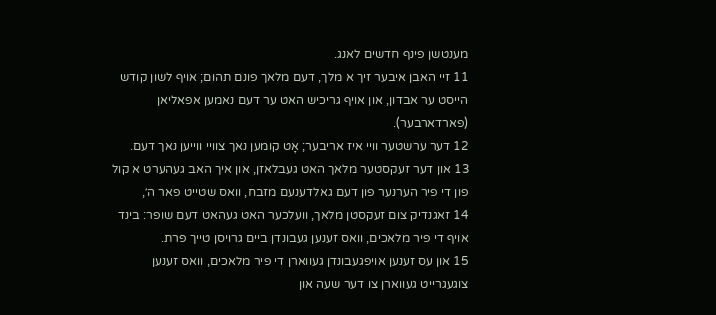מענטשן פינף חדשים לאנג.
11 זיי האבן איבער זיך א מלך, דעם מלאך פונם תהום; אויף לשון קודש הייסט ער אבדון, און אויף גריכיש האט ער דעם נאמען אפאליאן (פארדארבער).
12 דער ערשטער וויי איז אריבער; אָט קומען נאך צוויי ווייען נאך דעם.
13 און דער זעקסטער מלאך האט געבלאזן, און איך האב געהערט א קול פון די פיר הערנער פון דעם גאלדענעם מזבח, וואס שטייט פאר ה׳,
14 זאגנדיק צום זעקסטן מלאך, וועלכער האט געהאט דעם שופר: בינד אויף די פיר מלאכים, וואס זענען געבונדן ביים גרויסן טייך פרת.
15 און עס זענען אויפגעבונדן געווארן די פיר מלאכים, וואס זענען צוגעגרייט געווארן צו דער שעה און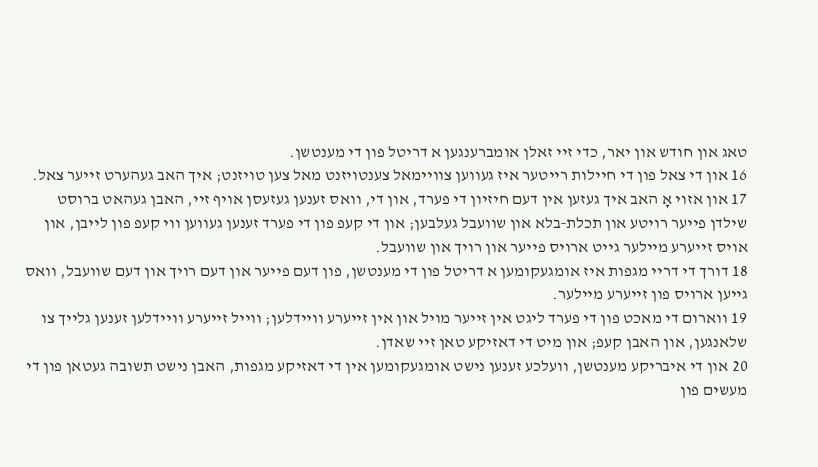טאג און חודש און יאר, כדי זיי זאלן אומברענגען א דריטל פון די מענטשן.
16 און די צאל פון די חיילות רייטער איז געווען צוויימאל צענטויזנט מאל צען טויזנט; איך האב געהערט זייער צאל.
17 און אזוי אָ האב איך געזען אין דעם חיזיון די פערד, און די, וואס זענען געזעסן אויף זיי, האבן געהאט ברוסט שילדן פייער רויטע און תכלת‑בלא און שוועבל געלבען; און די קעפ פון די פערד זענען געווען ווי קעפ פון לייבן, און אויס זייערע מיילער גייט ארויס פייער און רויך און שוועבל.
18 דורך די דריי מגפות איז אומגעקומען א דריטל פון די מענטשן, פון דעם פייער און דעם רויך און דעם שוועבל, וואס גייען ארויס פון זייערע מיילער.
19 ווארום די מאכט פון די פערד ליגט אין זייער מויל און אין זייערע וויידלען; ווייל זייערע וויידלען זענען גלייך צו שלאנגען, און האבן קעפ; און מיט די דאזיקע טאן זיי שאדן.
20 און די איבריקע מענטשן, וועלכע זענען נישט אומגעקומען אין די דאזיקע מגפות, האבן נישט תשובה געטאן פון די מעשים פון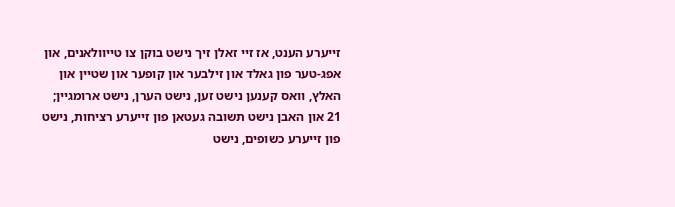זייערע הענט, אז זיי זאלן זיך נישט בוקן צו טייוולאנים, און אפג‑טער פון גאלד און זילבער און קופער און שטיין און האלץ, וואס קענען נישט זען, נישט הערן, נישט ארומגיין;
21 און האבן נישט תשובה געטאן פון זייערע רציחות, נישט פון זייערע כשופים, נישט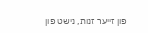פון זייער זנות, נישט פון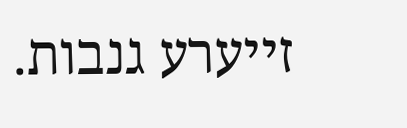זייערע גנבות.